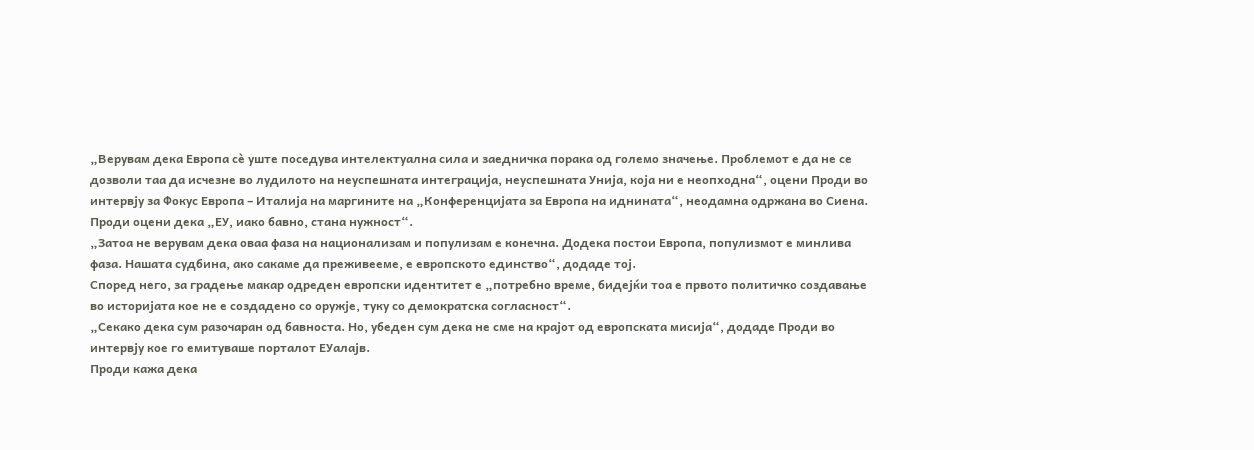„Верувам дека Европа сè уште поседува интелектуална сила и заедничка порака од големо значење. Проблемот е да не се дозволи таа да исчезне во лудилото на неуспешната интеграција, неуспешната Унија, која ни е неопходна“, оцени Проди во интервју за Фокус Европа – Италија на маргините на „Конференцијата за Европа на иднината“, неодамна одржана во Сиена.
Проди оцени дека „ЕУ, иако бавно, стана нужност“.
„Затоа не верувам дека оваа фаза на национализам и популизам е конечна. Додека постои Европа, популизмот е минлива фаза. Нашата судбина, ако сакаме да преживееме, е европското единство“, додаде тој.
Според него, за градење макар одреден европски идентитет е „потребно време, бидејќи тоа е првото политичко создавање во историјата кое не е создадено со оружје, туку со демократска согласност“.
„Секако дека сум разочаран од бавноста. Но, убеден сум дека не сме на крајот од европската мисија“, додаде Проди во интервју кое го емитуваше порталот ЕУалајв.
Проди кажа дека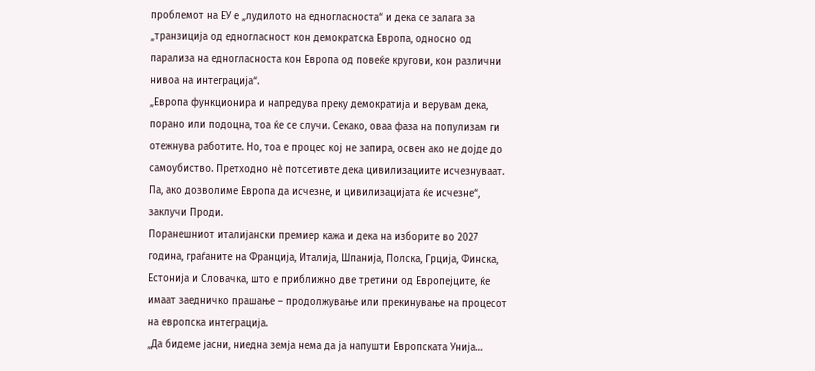проблемот на ЕУ е „лудилото на едногласноста“ и дека се залага за „транзиција од едногласност кон демократска Европа, односно од парализа на едногласноста кон Европа од повеќе кругови, кон различни нивоа на интеграција“.
„Европа функционира и напредува преку демократија и верувам дека, порано или подоцна, тоа ќе се случи. Секако, оваа фаза на популизам ги отежнува работите. Но, тоа е процес кој не запира, освен ако не дојде до самоубиство. Претходно нè потсетивте дека цивилизациите исчезнуваат. Па, ако дозволиме Европа да исчезне, и цивилизацијата ќе исчезне“, заклучи Проди.
Поранешниот италијански премиер кажа и дека на изборите во 2027 година, граѓаните на Франција, Италија, Шпанија, Полска, Грција, Финска, Естонија и Словачка, што е приближно две третини од Европејците, ќе имаат заедничко прашање – продолжување или прекинување на процесот на европска интеграција.
„Да бидеме јасни, ниедна земја нема да ја напушти Европската Унија…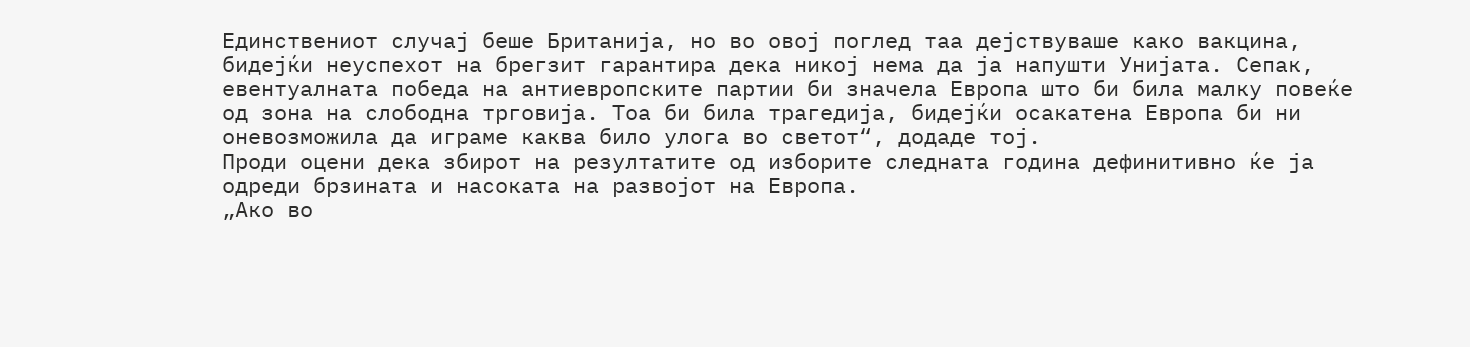Единствениот случај беше Британија, но во овој поглед таа дејствуваше како вакцина, бидејќи неуспехот на брегзит гарантира дека никој нема да ја напушти Унијата. Сепак, евентуалната победа на антиевропските партии би значела Европа што би била малку повеќе од зона на слободна трговија. Тоа би била трагедија, бидејќи осакатена Европа би ни оневозможила да играме каква било улога во светот“, додаде тој.
Проди оцени дека збирот на резултатите од изборите следната година дефинитивно ќе ја одреди брзината и насоката на развојот на Европа.
„Ако во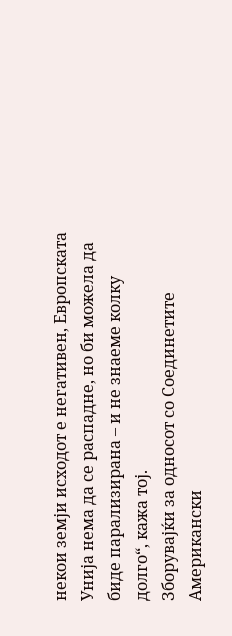некои земји исходот е негативен, Европската Унија нема да се распадне, но би можела да биде парализирана – и не знаеме колку долго“, кажа тој.
Зборувајќи за односот со Соединетите Американски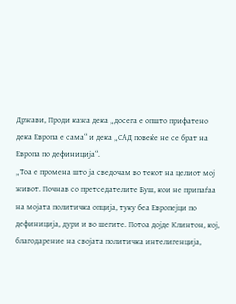Држави, Проди кажа дека „досега е општо прифатено дека Европа е сама“ и дека „САД повеќе не се брат на Европа по дефиниција“.
„Тоа е промена што ја сведочам во текот на целиот мој живот. Почнав со претседателите Буш, кои не припаѓаа на мојата политичка опција, туку беа Европејци по дефиниција, дури и во шегите. Потоа дојде Клинтон, кој, благодарение на својата политичка интелигенција,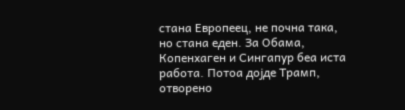стана Европеец, не почна така, но стана еден. За Обама, Копенхаген и Сингапур беа иста работа. Потоа дојде Трамп, отворено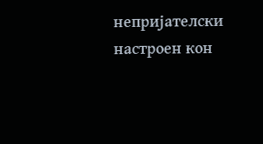непријателски настроен кон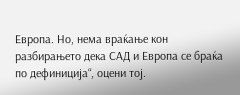Европа. Но, нема враќање кон разбирањето дека САД и Европа се браќа по дефиниција“, оцени тој.